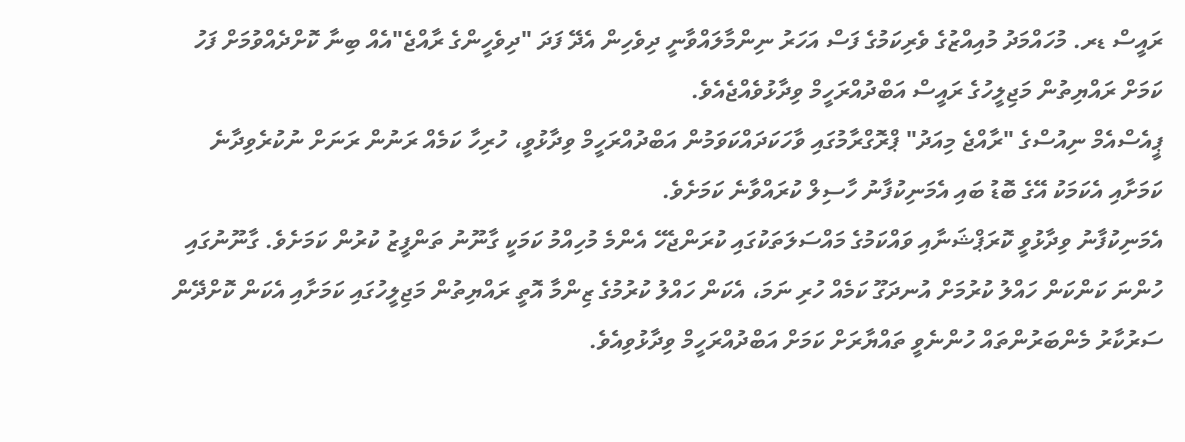ރައީސް ޑރ. މުހައްމަދު މުއިއްޒުގެ ވެރިކަމުގެ ފަސް އަހަރު ނިންމާލައްވާނީ ދިވެހިން އެދޭ ފަދަ "ދިވެހީންގެ ރާއްޖެ"އެއް ބިނާ ކޮށްދެއްވުމަށް ފަހު ކަމަށް ރައްޔިތުން މަޖިލީހުގެ ރައީސް އަބްދުއްރަހީމް ވިދާޅުވެއްޖެއެވެ.
ޕީއެސްއެމް ނިއުސްގެ "ރާއްޖެ މިއަދު" ޕްރޮގްރާމުގައި ވާހަކަދައްކަވަމުން އަބްދުއްރަހީމް ވިދާޅުވީ، ހުރިހާ ކަމެއް ރަނުން ރަނަށް ނުކުރެވިދާނެ ކަމަށާއި އެކަމަކު އޭގެ ބޮޑު ބައި އެމަނިކުފާނު ހާސިލް ކުރައްވާނެ ކަމަށެވެ.
އެމަނިކުފާނު ވިދާޅުވީ ކޮރަޕްޝަނާއި ވައްކަމުގެ މައްސަލަތަކުގައި ކުރަންޖެހޭ އެންމެ މުހިއްމު ކަމަކީ ގާނޫނު ތަންފީޒު ކުރުން ކަމަށެވެ. ގާނޫނުގައި ހުންނަ ކަންކަން ހައްލު ކުރުމަށް އުނދަގޫ ކަމެއް ހުރި ނަމަ، އެކަން ހައްލު ކުރުމުގެ ޒިންމާ އޮތީ ރައްޔިތުން މަޖިލީހުގައި ކަމަށާއި އެކަން ކޮށްދޭން ސަރުކާރު މެންބަރުންތައް ހުންނެވީ ތައްޔާރަށް ކަމަށް އަބްދުއްރަހީމް ވިދާޅުވިއެވެ.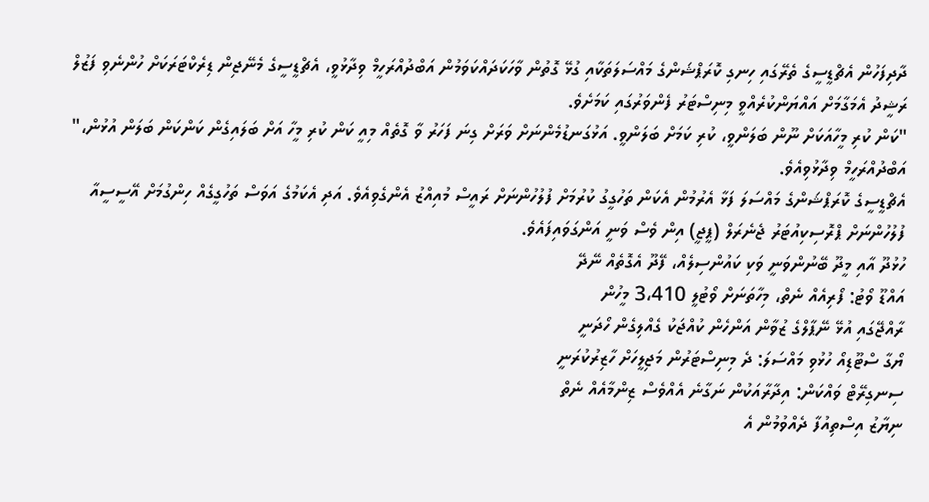ދާދިފަހުން އެޗްޑީސީގެ ތެރޭގައި ހިނގި ކޮރަޕްޝަންގެ މައްސަލަތަކާއި ގުޅޭ ގޮތުން ވާހަކަދައްކަވަމުން އަބްދުއްރަހީމް ވިދާޅުވީ، އެޗްޑީސީގެ މެނޭޖިން ޑިރެކްޓަރަކަށް ހުންނެވި ފަޒުލް ރަޝީދު އެމަގާމަށް އައްޔަންކުރެއްވީ މިނިސްޓަރު ފެންވަރުގައި ކަމަށެވެ.
"ކަން ކުރި މީހާއަކަށް ނޫން ބަލަންވީ، ކުރި ކަމަށް ބަލަންވީ. އަޅުގަނޑުމެންނަށް ވަރަށް ގިނަ ފަހަރު ވާ ގޮތެއް މިއީ ކަން ކުރި މީހާ އަށް ބަލައިގެން ކަންކަން ބަލަން އުޅުން،" އަބްދުއްރަހީމް ވިދާޅުވިއެވެ.
އެޗްޑީސީގެ ކޮރަޕްޝަންގެ މައްސަލަ ފަޅާ އެރުމުން އެކަން ތަހުގީގު ކުރުމަށް ފުލުހުންނަށް ރައީސް މުއިއްޒު އެންގެވިއެވެ. އަދި އެކަމުގެ އަވަސް ތަހުގީގެއް ހިންގުމަށް އޭސީސީއާ ފުލުހުންނަށް ޕްރޮސިކިއުޓަރު ޖެނެރަލް (ޕީޖީ) އިން ވެސް ވަނީ އަންގަވައިފައެވެ.
ހުޅުދޫ އާއި މީދޫ ބޭނުންވަނީ ވަކި ކައުންސިލެއް، ފޭދޫ އެގޮތެއް ނޭދޭ
އައްޑޫ ވޯޓު: ފޯރިއެއް ނެތް، މިހާތަނަށް ވޯޓުލީ 3،410 މީހުން
ރާއްޖޭގައި އުޅޭ ނޭޕާލްގެ ޒުވާން އަންހެން ކުއްޖަކު ގެއްލިގެން ހޯދަނީ
ޔޯގާ ސްޓޫޑިއޯ ހުޅުވި މައްސަލަ: ދެ މިނިސްޓަރުން މަޖިލީހަށް ހާޒިރުކުރަނީ
ސިނގިރޭޓް ވައްކަން: އިދާރާއަކުން ނަގާނެ އެއްވެސް ޒިންމާއެއް ނެތް
ނިޔާޒު އިސްތިއުފާ ދެއްވުމުން އެ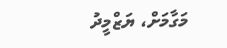މަގާމަށް، ޔަޒްމީދު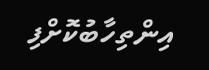އިންތިހާބުކޮށްފި